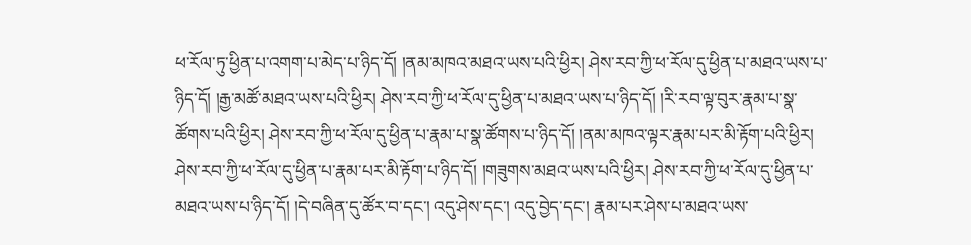ཕ་རོལ་ཏུ་ཕྱིན་པ་འགག་པ་མེད་པ་ཉིད་དོ། །ནམ་མཁའ་མཐའ་ཡས་པའི་ཕྱིར། ཤེས་རབ་ཀྱི་ཕ་རོལ་དུ་ཕྱིན་པ་མཐའ་ཡས་པ་ཉིད་དོ། །རྒྱ་མཚོ་མཐའ་ཡས་པའི་ཕྱིར། ཤེས་རབ་ཀྱི་ཕ་རོལ་དུ་ཕྱིན་པ་མཐའ་ཡས་པ་ཉིད་དོ། །རི་རབ་ལྟ་བུར་རྣམ་པ་སྣ་ཚོགས་པའི་ཕྱིར། ཤེས་རབ་ཀྱི་ཕ་རོལ་དུ་ཕྱིན་པ་རྣམ་པ་སྣ་ཚོགས་པ་ཉིད་དོ། །ནམ་མཁའ་ལྟར་རྣམ་པར་མི་རྟོག་པའི་ཕྱིར། ཤེས་རབ་ཀྱི་ཕ་རོལ་དུ་ཕྱིན་པ་རྣམ་པར་མི་རྟོག་པ་ཉིད་དོ། །གཟུགས་མཐའ་ཡས་པའི་ཕྱིར། ཤེས་རབ་ཀྱི་ཕ་རོལ་དུ་ཕྱིན་པ་མཐའ་ཡས་པ་ཉིད་དོ། །དེ་བཞིན་དུ་ཚོར་བ་དང་། འདུ་ཤེས་དང་། འདུ་བྱེད་དང་། རྣམ་པར་ཤེས་པ་མཐའ་ཡས་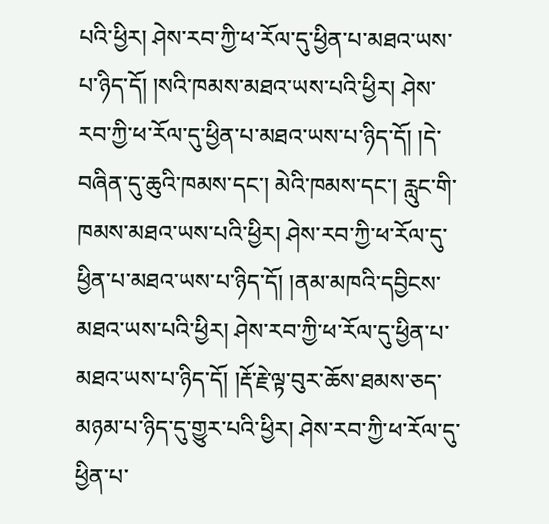པའི་ཕྱིར། ཤེས་རབ་ཀྱི་ཕ་རོལ་དུ་ཕྱིན་པ་མཐའ་ཡས་པ་ཉིད་དོ། །སའི་ཁམས་མཐའ་ཡས་པའི་ཕྱིར། ཤེས་རབ་ཀྱི་ཕ་རོལ་དུ་ཕྱིན་པ་མཐའ་ཡས་པ་ཉིད་དོ། །དེ་བཞིན་དུ་ཆུའི་ཁམས་དང་། མེའི་ཁམས་དང་། རླུང་གི་ཁམས་མཐའ་ཡས་པའི་ཕྱིར། ཤེས་རབ་ཀྱི་ཕ་རོལ་དུ་ཕྱིན་པ་མཐའ་ཡས་པ་ཉིད་དོ། །ནམ་མཁའི་དབྱིངས་མཐའ་ཡས་པའི་ཕྱིར། ཤེས་རབ་ཀྱི་ཕ་རོལ་དུ་ཕྱིན་པ་མཐའ་ཡས་པ་ཉིད་དོ། །རྡོ་རྗེ་ལྟ་བུར་ཆོས་ཐམས་ཅད་མཉམ་པ་ཉིད་དུ་གྱུར་པའི་ཕྱིར། ཤེས་རབ་ཀྱི་ཕ་རོལ་དུ་ཕྱིན་པ་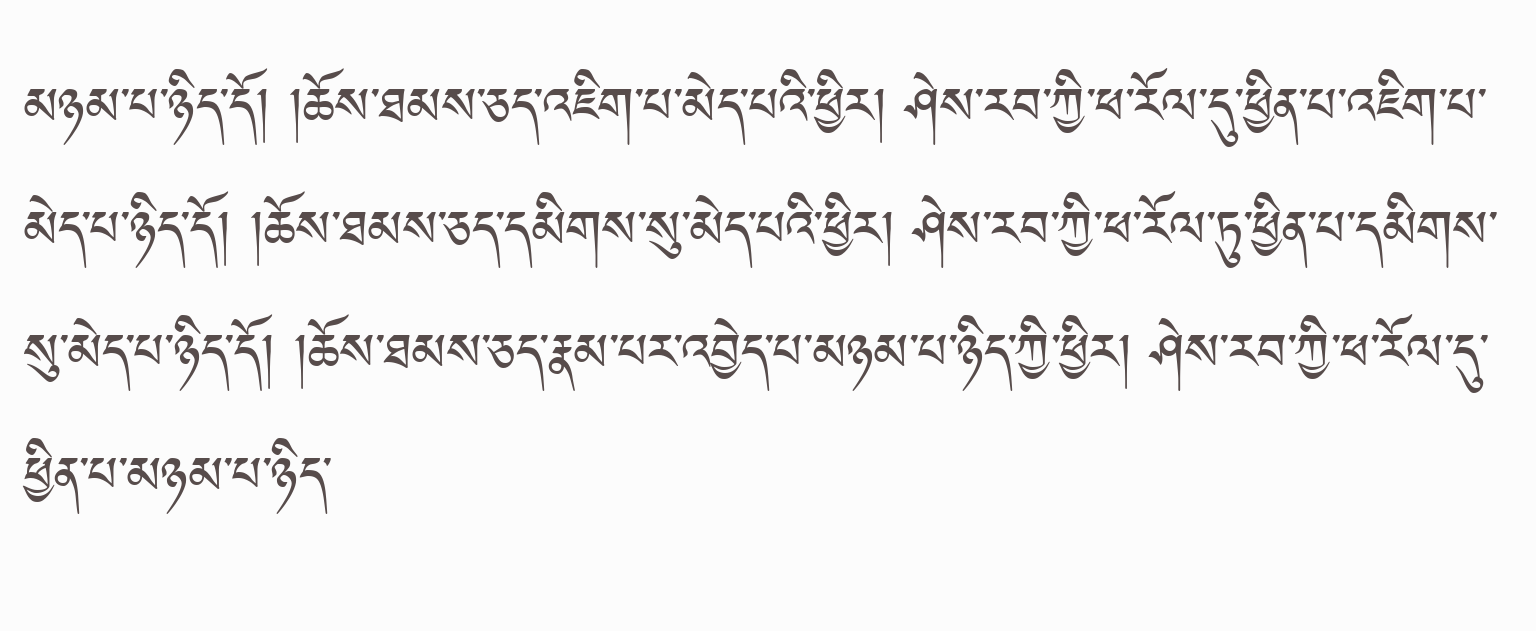མཉམ་པ་ཉིད་དོ། །ཆོས་ཐམས་ཅད་འཇིག་པ་མེད་པའི་ཕྱིར། ཤེས་རབ་ཀྱི་ཕ་རོལ་དུ་ཕྱིན་པ་འཇིག་པ་མེད་པ་ཉིད་དོ། །ཆོས་ཐམས་ཅད་དམིགས་སུ་མེད་པའི་ཕྱིར། ཤེས་རབ་ཀྱི་ཕ་རོལ་ཏུ་ཕྱིན་པ་དམིགས་སུ་མེད་པ་ཉིད་དོ། །ཆོས་ཐམས་ཅད་རྣམ་པར་འབྱེད་པ་མཉམ་པ་ཉིད་ཀྱི་ཕྱིར། ཤེས་རབ་ཀྱི་ཕ་རོལ་དུ་ཕྱིན་པ་མཉམ་པ་ཉིད་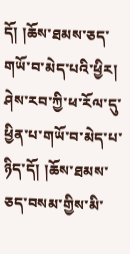དོ། །ཆོས་ཐམས་ཅད་གཡོ་བ་མེད་པའི་ཕྱིར། ཤེས་རབ་ཀྱི་ཕ་རོལ་དུ་ཕྱིན་པ་གཡོ་བ་མེད་པ་ཉིད་དོ། །ཆོས་ཐམས་ཅད་བསམ་གྱིས་མི་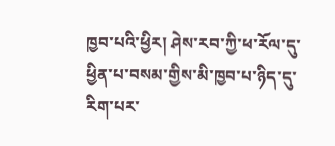ཁྱབ་པའི་ཕྱིར། ཤེས་རབ་ཀྱི་ཕ་རོལ་དུ་ཕྱིན་པ་བསམ་གྱིས་མི་ཁྱབ་པ་ཉིད་དུ་རིག་པར་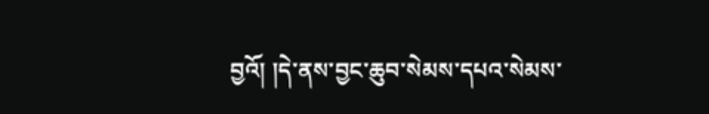བྱའོ། །དེ་ནས་བྱང་ཆུབ་སེམས་དཔའ་སེམས་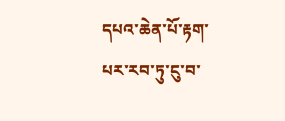དཔའ་ཆེན་པོ་རྟག་པར་རབ་ཏུ་ངུ་བ་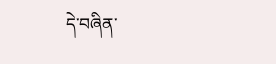དེ་བཞིན་